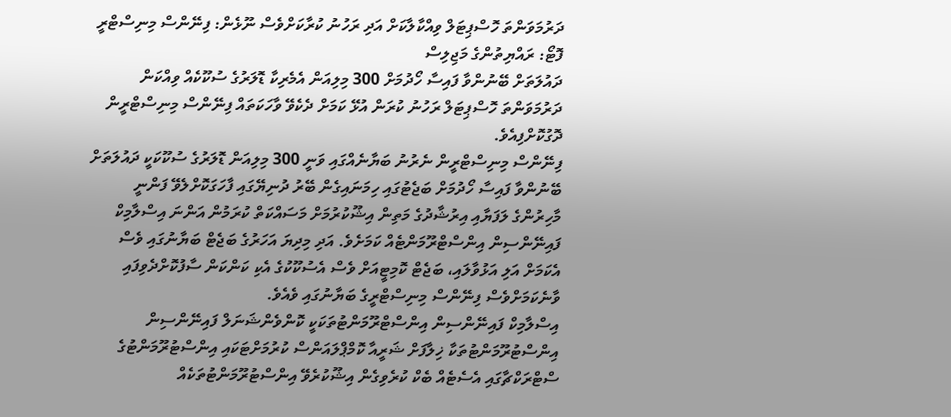ދަރުމަވަންތަ ހޮސްޕިޓަލް ވިއްކާލާކަށް އަދި ރަހުނު ކުރާކަށްވެސް ނޫޅެން: ފިނޭންސް މިނިސްޓްރީ
ފޮޓޯ: ރައްޔިތުންގެ މަޖިލިސް
ދައުލަތަށް ބޭނުންވާ ފައިސާ ހޯދުމަށް 300 މިލިއަން އެމެރިކާ ޑޮލަރުގެ ސުކޫކެއް ވިއްކަން ދަރުމަވަންތަ ހޮސްޕިޓަލް ރަހުނު ކުރަން އުޅޭ ކަމަށް ދެކެވޭ ވާހަކަތައް ފިނޭންސް މިނިސްޓްރީން ދޮގުކޮށްފިއެވެ.
ފިނޭންސް މިނިސްޓްރީން ނެރުނު ބަޔާނެއްގައި ވަނީ 300 މިލިއަން ޑޮލަރުގެ ސުކޫކަކީ ދައުލަތަށް ބޭނުންވާ ފައިސާ ހޯދުމަށް ބަޖެޓުގައި ހިމަނައިގެން ބޭރު ދުނިޔޭގައި ފާހަގަކޮށްލެވޭ ފަންނީ މާހިރުންގެ ލަފަޔާއި އިރުޝާދުގެ މަތިން އިޝޫކުރުމަށް މަސައްކަތް ކުރަމުން އަންނަ އިސްލާމިކް ފައިނޭންސިން އިންސްޓްރޫމަންޓެއް ކަމަށެވެ. އަދި މިދިޔަ އަހަރުގެ ބަޖެޓް ބަޔާނުގައި ވެސް އެކަމަށް އަލި އަޅުވާލައި، ބަޖެޓް ކޮމިޓީއަށް ވެސް އެސުކޫކުގެ އެކި ކަންކަން ސާފުކޮށްދެވިފައި ވާނެކަމަށްވެސް ފިނޭންސް މިނިސްޓްރީގެ ބަޔާނުގައި ވެއެވެ.
އިސްލާމިކް ފައިނޭންސިން އިންސްޓްރޫމަންޓުތަކަކީ ކޮންވެންޝަނަލް ފައިނޭންސިން އިންސްޓުރޫމަންޓުތަކާ ޚިލާފަށް ޝަރީއާ ކޮމްޕްލައަންސް ކުރުމަށްޓަކައި އިންސްޓުރޫމަންޓުގެ ސްޓްރަކްޗާގައި އެސެޓެއް ބެކް ކުރެވިގެން އިޝޫކުރެވޭ އިންސްޓުރޫމަންޓުތަކެއް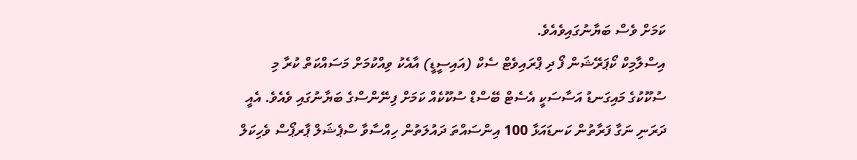ކަމަށް ވެސް ބަޔާނުގައިވެއެވެ.
އިސްލާމިކް ކޯޕަރޭޝަން ފޯ ދި ޕްރައިވެޓް ސެކް (އައިސީޑީ) އާއެކު ވިއްކުމަށް މަސައްކަތް ކުރާ މި ސުކޫކުގެ މައިގަނޑު އަސާސަކީ އެސެޓް ބޭސްޑް ސުކޫކެއް ކަމަށް ފިނޭންސްގެ ބަޔާނުގައި ވެއެވެ. އެއީ ދަރަނި ނަގާ ފަރާތުން ކަނޑައަޅާ 100 އިންސައްތަ ދައުލަތުން ހިއްސާވާ ސްޕެޝަލް ޕާރޕޯސް ވެހިކަލް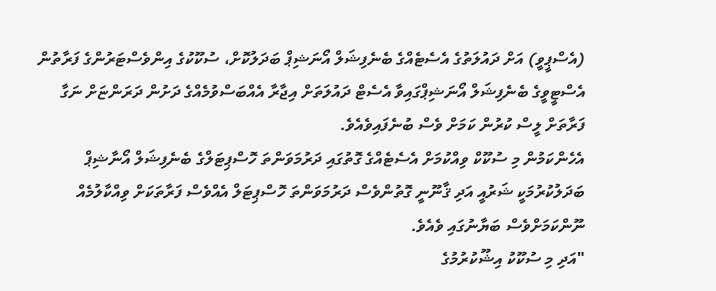(އެސްޕީވީ) އަށް ދައުލަތުގެ އެސެޓެއްގެ ބެނެފިޝަލް އޯނަޝިޕް ބަދަލުކޮށް، ސުކޫކުގެ އިންވެސްޓަރުންގެ ފަރާތުން އެސްޓީވީގެ ބެނެފިޝަލް އޯނަޝިޕްގައިވާ އެސެޓް ދައުލަތަށް އިޖާރާ އެއްބަސްވުމެއްގެ ދަށުން ދަރަންޏަށް ނަގާ ފަރާތަށް ލީސް ކުރުން ކަމަށް ވެސް ބުނެފައިވެއެވެ.
އެހެންކަމުން މި ސުކޫކް ވިއްކުމަށް އެސެޓެއްގެ ގޮތުގައި ދަރުމަވަންތަ ހޮސްޕިޓަލްގެ ބެނެފިޝަލް އޯނާޝިޕް ބަދަލުކުރުމަކީ ޝަރުއީ އަދި ޤާނޫނީ ގޮތުންވެސް ދަރުމަވަންތަ ހޮސްޕިޓަލް އެއްވެސް ފަރާތަކަށް ވިއްކާލުމެއް ނޫންކަމަށްވެސް ބަޔާނުގައި ވެއެވެ.
"އަދި މި ސުކޫކު އިޝޫކުރުމުގެ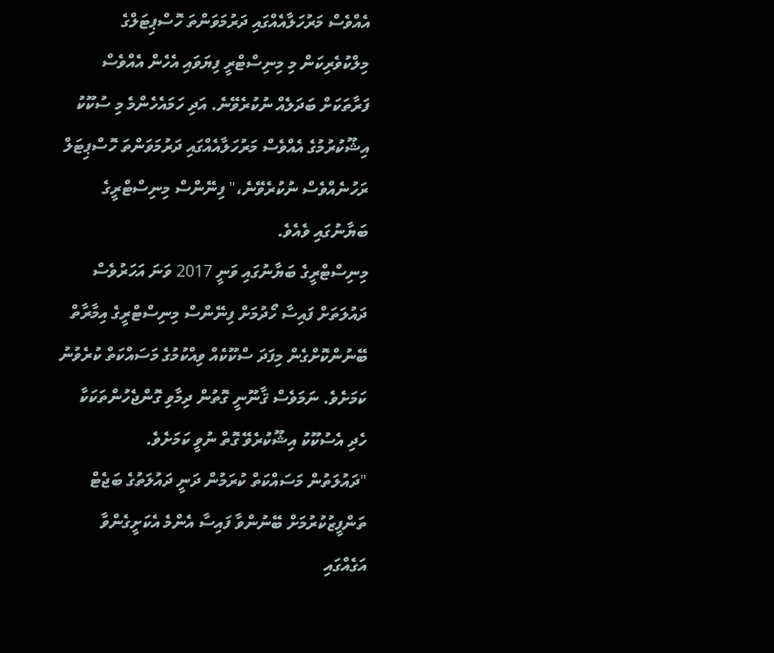އެއްވެސް މަރުހަލާއެއްގައި ދަރުމަވަންތަ ހޮސްޕިޓަލްގެ މިލްކުވެރިކަން މި މިނިސްޓްރީ ފިޔަވައި އެހެން އެއްވެސް ފަރާތަކަށް ބަދަލެއް ނުކުރެވޭނެ. އަދި ހަމައެހެންމެ މި ސުކޫކު އިޝޫކުރުމުގެ އެއްވެސް މަރުހަލާއެއްގައި ދަރުމަވަންތަ ހޮސްޕިޓަލް ރަހުނެއްވެސް ނުކުރެވޭނެ،" ފިނޭންސް މިނިސްޓްރީގެ ބަޔާނުގައި ވެއެވެ.
މިނިސްޓްރީގެ ބަޔާނުގައި ވަނީ 2017 ވަނަ އަހަރުވެސް ދައުލަތަށް ފައިސާ ހޯދުމަށް ފިނޭންސް މިނިސްޓްރީގެ އިމާރާތް ބޭނުންކޮށްގެން މިފަދަ ސްކޫކެއް ވިއްކުމުގެ މަސައްކަތް ކުރެވުނު ކަމަށެވެ. ނަމަވެސް ޤާނޫނީ ގޮތުން ދިމާވި ގޮންޖެހުންތަކަކާ ހެދި އެސުކޫކު އިޝޫކުރެވޭ ގޮތް ނުވީ ކަމަށެވެ.
"ދައުލަތުން މަސައްކަތް ކުރަމުން ދަނީ ދައުލަތުގެ ބަޖެޓް ތަންފީޒުކުރުމަށް ބޭނުންވާ ފައިސާ އެންމެ އެކަށީގެންވާ އަގެއްގައި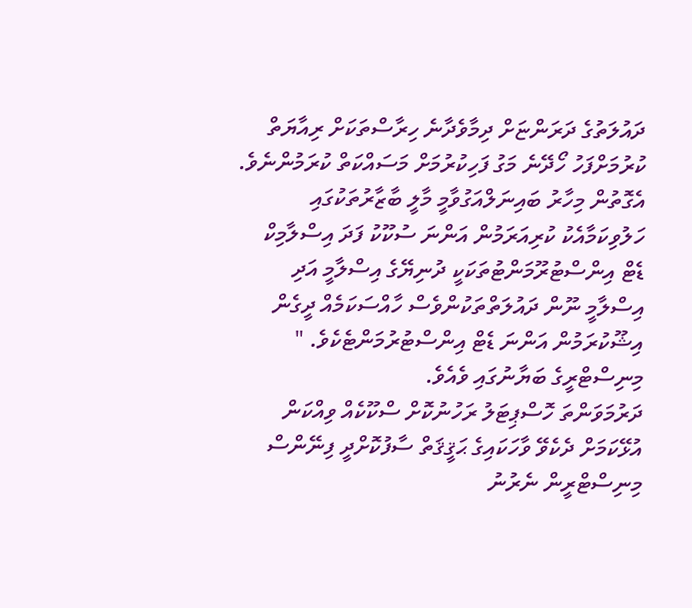ދައުލަތުގެ ދަރަންޏަށް ދިމާވެދާނެ ހިރާސްތަކަށް ރިއާޔަތް ކުރުމަށްފަހު ހޯދޭނެ މަގު ފަހިކުރުމަށް މަސައްކަތް ކުރަމުންނެވެ. އެގޮތުން މިހާރު ބައިނަލްއަގުވާމީ މާލީ ބާޒާރުތަކުގައި ހަލުވިކަމާއެކު ކުރިއަރަމުން އަންނަ ސުކޫކު ފަދަ އިސްލާމިކް ޑެޓް އިންސްޓުރޫމަންޓުތަކަކީ ދުނިޔޭގެ އިސްލާމީ އަދި އިސްލާމީ ނޫން ދައުލަތްތަކުންވެސް ހާއްސަކަމެއް ދީގެން އިޝޫކުރަމުން އަންނަ ޑެޓް އިންސްޓުރުމަންޓެކެވެ. " މިނިސްޓްރީގެ ބަޔާނުގައި ވެއެވެ.
ދަރުމަވަންތަ ހޮސްޕިޓަލު ރަހުނުކޮށް ސްކޫކެއް ވިއްކަން އުޅޭކަމަށް ދެކެވޭ ވާހަކައިގެ ޙަޤީޤަތް ސާފުކޮށްދީ ފިނޭންސް މިނިސްޓްރީން ނެރުނު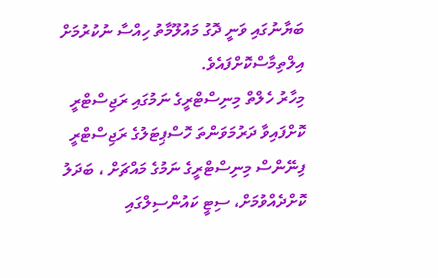ބަޔާނުގައި ވަނީ ދޮގު މައުލޫމާތު ހިއްސާ ނުކުރުމަށް އިލްތިމާސްކޮށްފައެވެ.
މިހާރު ހެލްތް މިނިސްޓްރީގެ ނަމުގައި ރަޖިސްޓްރީ ކޮށްފައިވާ ދަރުމަވަންތަ ހޮސްޕިޓަލުގެ ރަޖިސްޓްރީ ފިނޭންސް މިނިސްޓްރީގެ ނަމުގެ މައްޗަށް ، ބަދަލު ކޮށްދެއްވުމަށް، ސިޓީ ކައުންސިލްގައި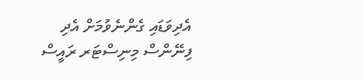އެދިވަޑައި ގެންނެވުމަށް އެދި ފިނޭންސް މިނިސްޓަރ ރައީސް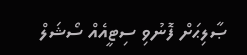ޞާލިޙަށް ފޮނުވި ސިޓީއެއް ސޯޝަލް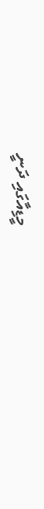މީޑިއާގައި ދަނީ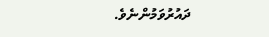ދައުރުވަމުންނެވެ.